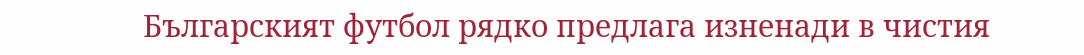Българският футбол рядко предлага изненади в чистия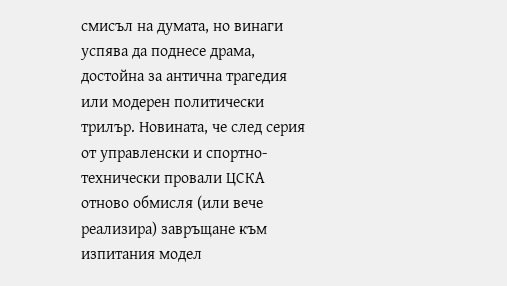смисъл на думата, но винаги успява да поднесе драма, достойна за антична трагедия или модерен политически трилър. Новината, че след серия от управленски и спортно-технически провали ЦСКА отново обмисля (или вече реализира) завръщане към изпитания модел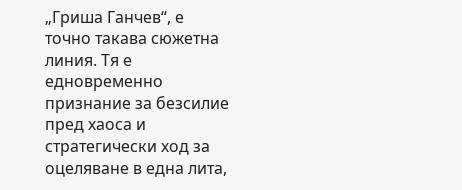„Гриша Ганчев“, е точно такава сюжетна линия. Тя е едновременно признание за безсилие пред хаоса и стратегически ход за оцеляване в една лита,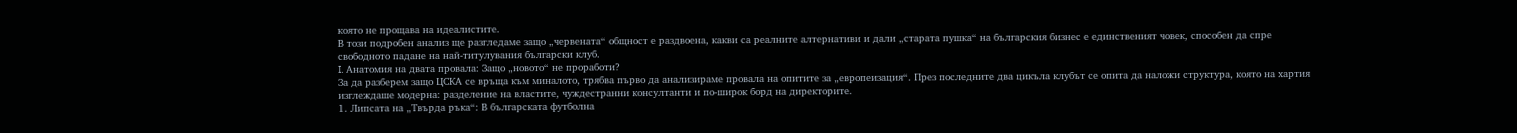която не прощава на идеалистите.
В този подробен анализ ще разгледаме защо „червената“ общност е раздвоена, какви са реалните алтернативи и дали „старата пушка“ на българския бизнес е единственият човек, способен да спре свободното падане на най-титулувания български клуб.
I. Анатомия на двата провала: Защо „новото“ не проработи?
За да разберем защо ЦСКА се връща към миналото, трябва първо да анализираме провала на опитите за „европеизация“. През последните два цикъла клубът се опита да наложи структура, която на хартия изглеждаше модерна: разделение на властите, чуждестранни консултанти и по-широк борд на директорите.
1. Липсата на „Твърда ръка“: В българската футболна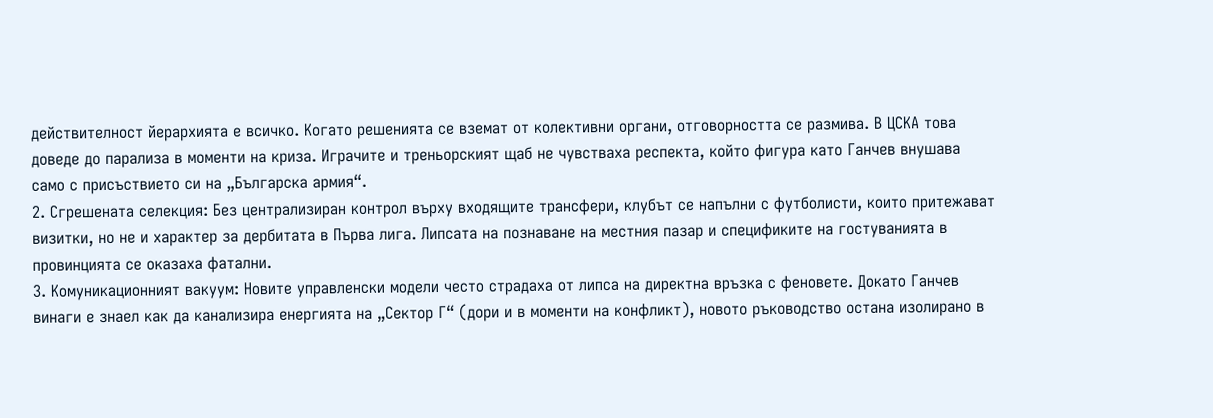действителност йерархията е всичко. Когато решенията се вземат от колективни органи, отговорността се размива. В ЦСКА това доведе до парализа в моменти на криза. Играчите и треньорският щаб не чувстваха респекта, който фигура като Ганчев внушава само с присъствието си на „Българска армия“.
2. Сгрешената селекция: Без централизиран контрол върху входящите трансфери, клубът се напълни с футболисти, които притежават визитки, но не и характер за дербитата в Първа лига. Липсата на познаване на местния пазар и спецификите на гостуванията в провинцията се оказаха фатални.
3. Комуникационният вакуум: Новите управленски модели често страдаха от липса на директна връзка с феновете. Докато Ганчев винаги е знаел как да канализира енергията на „Сектор Г“ (дори и в моменти на конфликт), новото ръководство остана изолирано в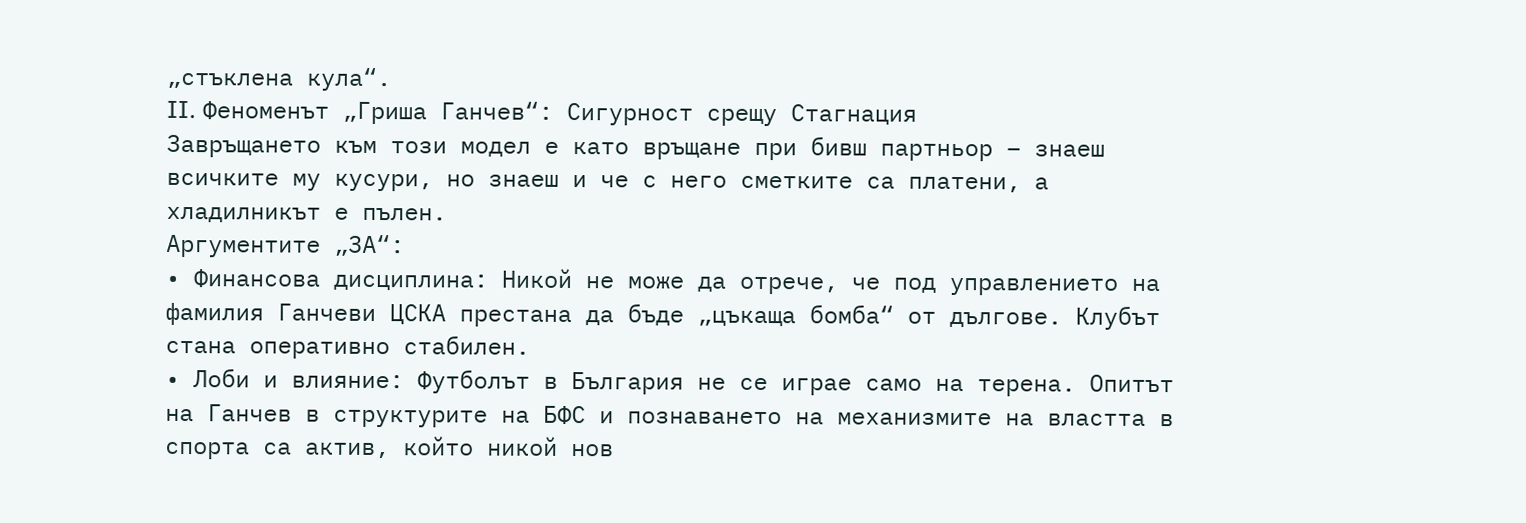„стъклена кула“.
II. Феноменът „Гриша Ганчев“: Сигурност срещу Стагнация
Завръщането към този модел е като връщане при бивш партньор – знаеш всичките му кусури, но знаеш и че с него сметките са платени, а хладилникът е пълен.
Аргументите „ЗА“:
• Финансова дисциплина: Никой не може да отрече, че под управлението на фамилия Ганчеви ЦСКА престана да бъде „цъкаща бомба“ от дългове. Клубът стана оперативно стабилен.
• Лоби и влияние: Футболът в България не се играе само на терена. Опитът на Ганчев в структурите на БФС и познаването на механизмите на властта в спорта са актив, който никой нов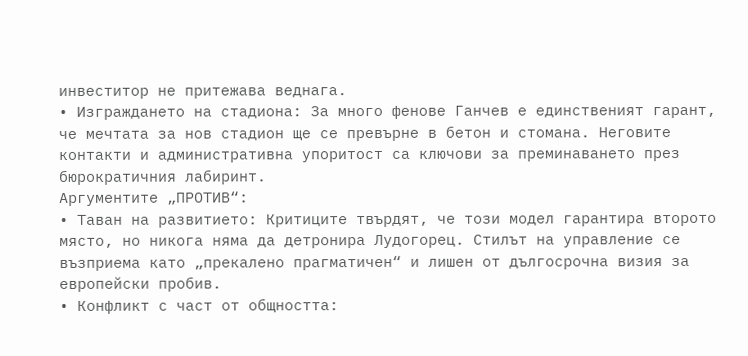инвеститор не притежава веднага.
• Изграждането на стадиона: За много фенове Ганчев е единственият гарант, че мечтата за нов стадион ще се превърне в бетон и стомана. Неговите контакти и административна упоритост са ключови за преминаването през бюрократичния лабиринт.
Аргументите „ПРОТИВ“:
• Таван на развитието: Критиците твърдят, че този модел гарантира второто място, но никога няма да детронира Лудогорец. Стилът на управление се възприема като „прекалено прагматичен“ и лишен от дългосрочна визия за европейски пробив.
• Конфликт с част от общността: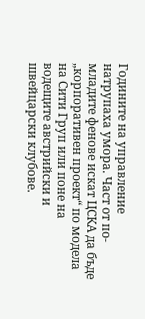Годините на управление натрупаха умора. Част от по-младите фенове искат ЦСКА да бъде „корпоративен проект“ по модела на Сити Груп или поне на водещите австрийски и швейцарски клубове.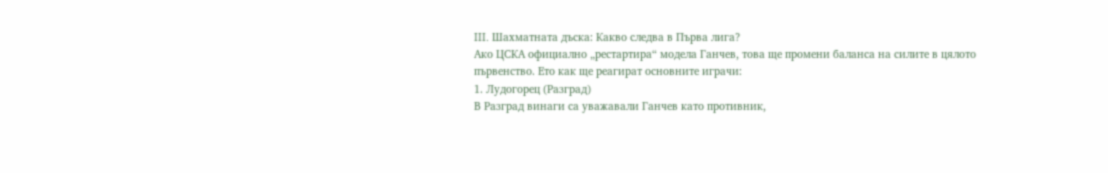III. Шахматната дъска: Какво следва в Първа лига?
Ако ЦСКА официално „рестартира“ модела Ганчев, това ще промени баланса на силите в цялото първенство. Ето как ще реагират основните играчи:
1. Лудогорец (Разград)
В Разград винаги са уважавали Ганчев като противник,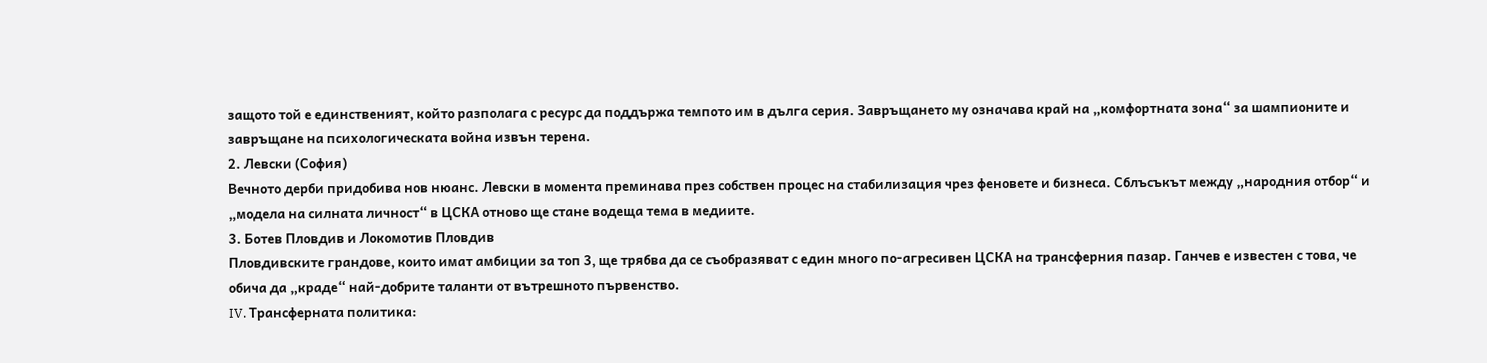защото той е единственият, който разполага с ресурс да поддържа темпото им в дълга серия. Завръщането му означава край на „комфортната зона“ за шампионите и завръщане на психологическата война извън терена.
2. Левски (София)
Вечното дерби придобива нов нюанс. Левски в момента преминава през собствен процес на стабилизация чрез феновете и бизнеса. Сблъсъкът между „народния отбор“ и „модела на силната личност“ в ЦСКА отново ще стане водеща тема в медиите.
3. Ботев Пловдив и Локомотив Пловдив
Пловдивските грандове, които имат амбиции за топ 3, ще трябва да се съобразяват с един много по-агресивен ЦСКА на трансферния пазар. Ганчев е известен с това, че обича да „краде“ най-добрите таланти от вътрешното първенство.
IV. Трансферната политика: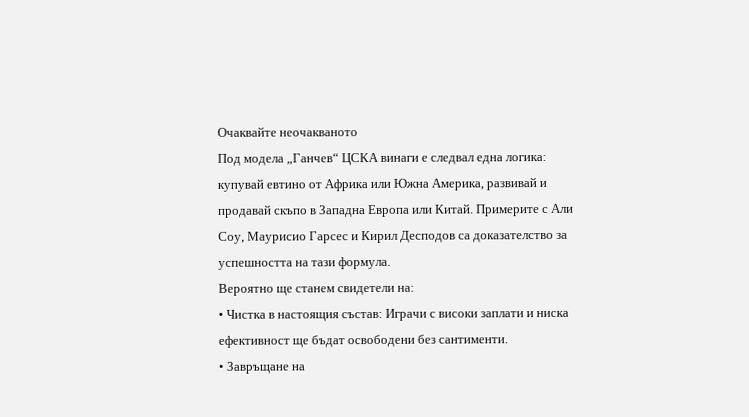Очаквайте неочакваното
Под модела „Ганчев“ ЦСКА винаги е следвал една логика: купувай евтино от Африка или Южна Америка, развивай и продавай скъпо в Западна Европа или Китай. Примерите с Али Соу, Маурисио Гарсес и Кирил Десподов са доказателство за успешността на тази формула.
Вероятно ще станем свидетели на:
• Чистка в настоящия състав: Играчи с високи заплати и ниска ефективност ще бъдат освободени без сантименти.
• Завръщане на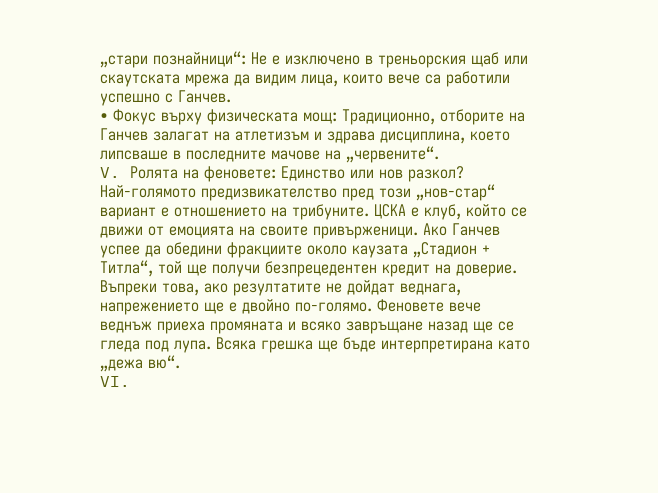„стари познайници“: Не е изключено в треньорския щаб или скаутската мрежа да видим лица, които вече са работили успешно с Ганчев.
• Фокус върху физическата мощ: Традиционно, отборите на Ганчев залагат на атлетизъм и здрава дисциплина, което липсваше в последните мачове на „червените“.
V. Ролята на феновете: Единство или нов разкол?
Най-голямото предизвикателство пред този „нов-стар“ вариант е отношението на трибуните. ЦСКА е клуб, който се движи от емоцията на своите привърженици. Ако Ганчев успее да обедини фракциите около каузата „Стадион + Титла“, той ще получи безпрецедентен кредит на доверие.
Въпреки това, ако резултатите не дойдат веднага, напрежението ще е двойно по-голямо. Феновете вече веднъж приеха промяната и всяко завръщане назад ще се гледа под лупа. Всяка грешка ще бъде интерпретирана като „дежа вю“.
VI.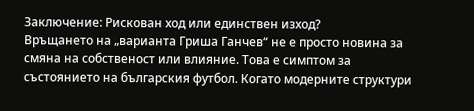Заключение: Рискован ход или единствен изход?
Връщането на „варианта Гриша Ганчев“ не е просто новина за смяна на собственост или влияние. Това е симптом за състоянието на българския футбол. Когато модерните структури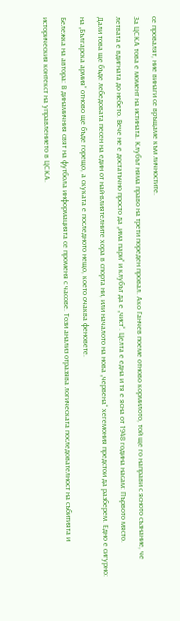се провалят, ние винаги се връщаме към личностите.
За ЦСКА това е момент на истината. Клубът няма право на трети пореден провал. Ако Ганчев поеме отново кормилото, той ще го направи с ясното съзнание, че летвата е вдигната до небето. Вече не е достатъчно просто да „има пари“ и клубът да е „чист“. Целта е една и тя е ясна от 1948 година насам: Първото място.
Дали това ще бъде лебедовата песен на един от най-влиятелните хора в спорта ни, или началото на нова „червена“ хегемония предстои да разберем. Едно е сигурно: на „Българска армия“ отново ще бъде горещо, а скуката е последното нещо, което очаква феновете.
Бележка на автора: В динамичния свят на футбола информацията се променя с часове. Този анализ отразява логическата последователност на събитията и историческия контекст на управлението в ЦСКА.